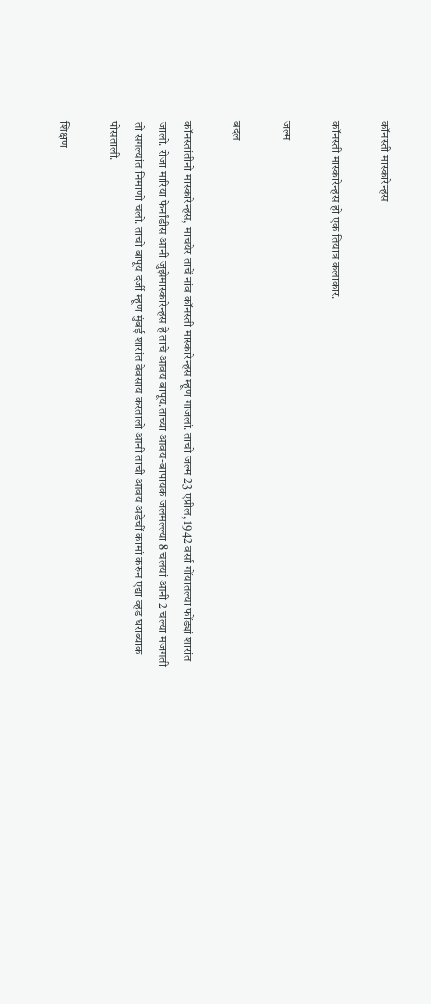कॉनस्ती मास्कारेन्हस

कॉनस्ती मास्कारेन्हस हो एक तियात्र कलाकार.

जल्म

बदल

कॉनस्तांतीनो मास्कारेन्हस, माचयेर ताचें नांव कॉनस्ती मास्कारेन्हस म्हूण गाजलां. ताचो जल्म 23 एप्रील, 1942 वर्सा गोंयातल्या फोंड्यां शारांत जालो. रोजा मारिया फेर्नांडीस आनी जुझेमास्कारेन्हस हे ताचे आवय बापूय.ताच्या आवय-बापायक जलमल्ल्या 8 चलयां आनी 2 चल्या मजगती तो सगल्यांत निमाणो चलो. ताचो बापूय दर्जी म्हूण मुंबई शारांत वेवसाय करतालो आनी ताची आवय अडेचीं कामां करुन एद्या व्हड घराब्याक पोसताली.

शिक्षण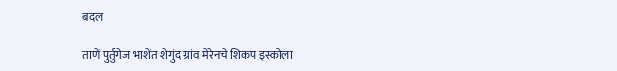बदल

ताणें पुर्तुगेज भाशेंत शेगुंद ग्रांव मेरेनचे शिकप इस्कोला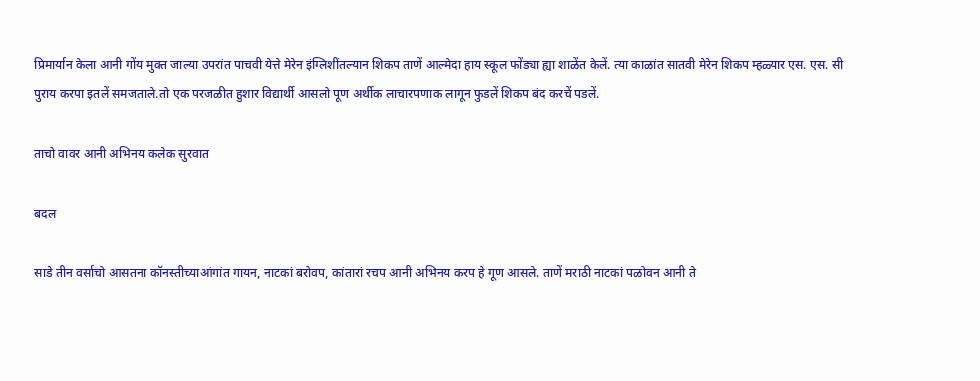प्रिमार्यान केला आनी गोंय मुक्त जाल्या उपरांत पाचवी येत्ते मेरेन इंग्लिशींतल्यान शिकप ताणें आल्मेदा हाय स्कूल फोंड्या ह्या शाळेंत केलें. त्या काळांत सातवी मेरेन शिकप म्हळ्यार एस. एस. सी पुराय करपा इतलें समजताले.तो एक परजळीत हुशार विद्यार्थी आसलो पूण अर्थीक लाचारपणाक लागून फुडलें शिकप बंद करचें पडलें.

ताचो वावर आनी अभिनय कलेक सुरवात

बदल

साडे तीन वर्साचो आसतना कॉनस्तीच्याआंगांत गायन, नाटकां बरोवप, कांतारां रचप आनी अभिनय करप हे गूण आसले. ताणें मराठी नाटकां पळोवन आनी ते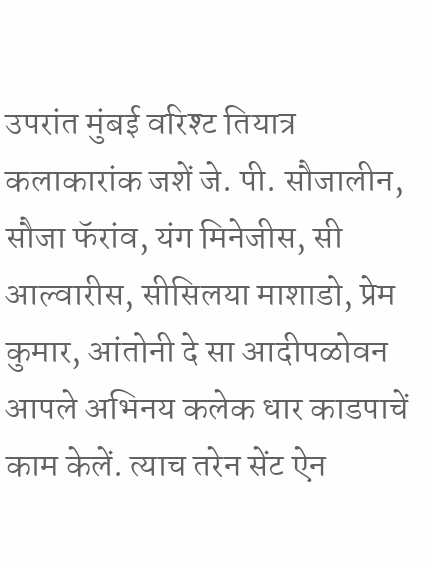उपरांत मुंबई वरिश्ट तियात्र कलाकारांक जशें जे. पी. सौजालीन, सौजा फॅरांव, यंग मिनेजीस, सी आल्वारीस, सीसिलया माशाडो, प्रेम कुमार, आंतोनी दे सा आदीपळोवन आपले अभिनय कलेक धार काडपाचें काम केलें. त्याच तरेन सेंट ऐन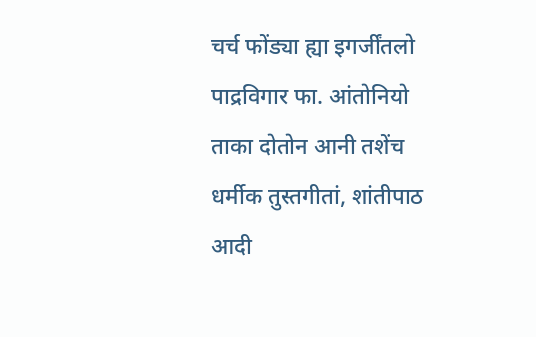चर्च फोंड्या ह्या इगर्जींतलो पाद्रविगार फा. आंतोनियो ताका दोतोन आनी तशेंच धर्मीक तुस्तगीतां, शांतीपाठ आदी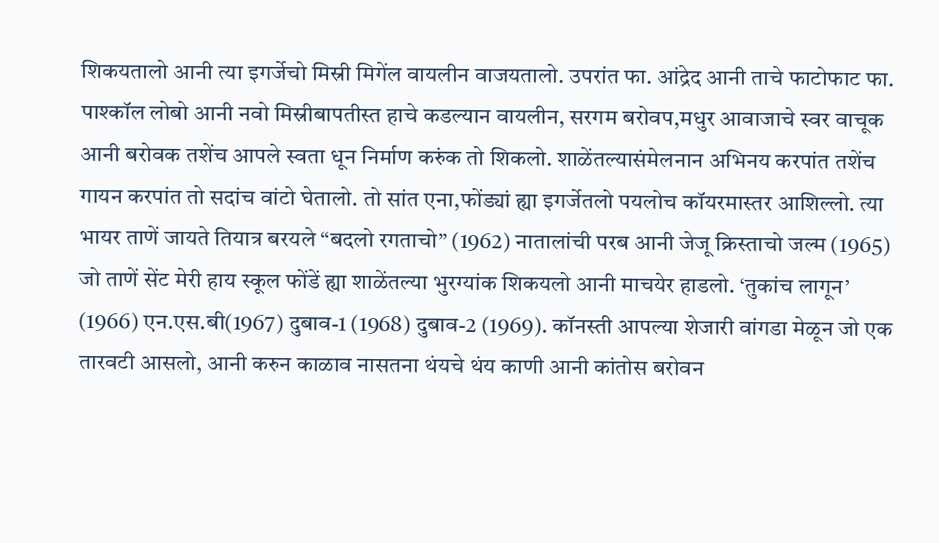शिकयतालो आनी त्या इगर्जेचो मिस्री मिगेंल वायलीन वाजयतालो. उपरांत फा. आंद्रेद आनी ताचे फाटोफाट फा. पाश्कॉल लोबो आनी नवो मिस्रीबापतीस्त हाचे कडल्यान वायलीन, सरगम बरोवप,मधुर आवाजाचे स्वर वाचूक आनी बरोवक तशेंच आपले स्वता धून निर्माण करुंक तो शिकलो. शाळेंतल्यासंमेलनान अभिनय करपांत तशेंच गायन करपांत तो सदांच वांटो घेतालो. तो सांत एना,फोंड्यां ह्या इगर्जेतलो पयलोच कॉयरमास्तर आशिल्लो. त्या भायर ताणें जायते तियात्र बरयले “बदलो रगताचो” (1962) नातालांची परब आनी जेजू क्रिस्ताचो जल्म (1965) जो ताणें सेंट मेरी हाय स्कूल फोंडें ह्या शाळेंतल्या भुरग्यांक शिकयलो आनी माचयेर हाडलो. ‘तुकांच लागून’ (1966) एन.एस.बी(1967) दुबाव-1 (1968) दुबाव-2 (1969). कॉनस्ती आपल्या शेजारी वांगडा मेळून जो एक तारवटी आसलो, आनी करुन काळाव नासतना थंयचे थंय काणी आनी कांतोस बरोवन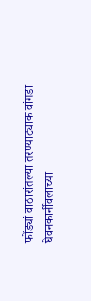फोंड्यां वाठारांतल्या तरण्याट्याक वांगडा घेवनकार्नीवलाच्या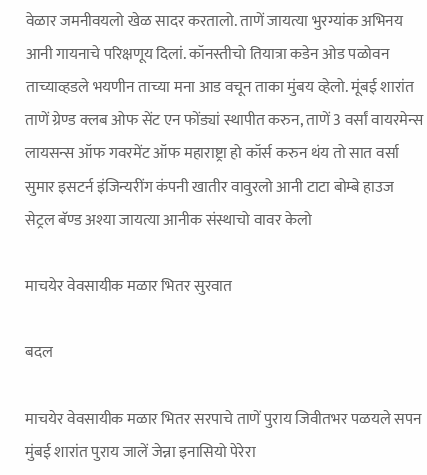वेळार जमनीवयलो खेळ सादर करतालो. ताणें जायत्या भुरग्यांक अभिनय आनी गायनाचे परिक्षणूय दिलां. कॉनस्तीचो तियात्रा कडेन ओड पळोवन ताच्याव्हडले भयणीन ताच्या मना आड वचून ताका मुंबय व्हेलो. मूंबई शारांत ताणें ग्रेण्ड क्लब ओफ सेंट एन फोंड्यां स्थापीत करुन, ताणें 3 वर्सां वायरमेन्स लायसन्स ऑफ गवरमेंट ऑफ महाराष्ट्रा हो कॉर्स करुन थंय तो सात वर्सा सुमार इसटर्न इंजिन्यरींग कंपनी खातीर वावुरलो आनी टाटा बोम्बे हाउज सेट्रल बॅण्ड अश्या जायत्या आनीक संस्थाचो वावर केलो

माचयेर वेवसायीक मळार भितर सुरवात

बदल

माचयेर वेवसायीक मळार भितर सरपाचे ताणें पुराय जिवीतभर पळयले सपन मुंबई शारांत पुराय जालें जेन्ना इनासियो पेरेरा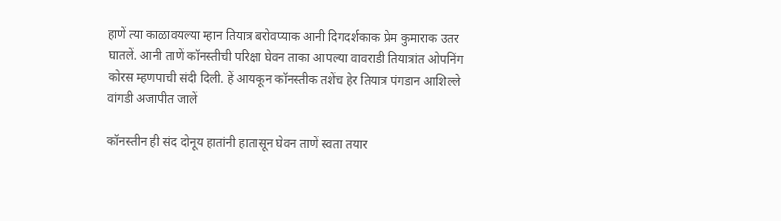हाणें त्या काळावयल्या म्हान तियात्र बरोवप्याक आनी दिगदर्शकाक प्रेम कुमाराक उतर घातलें. आनी ताणें कॉनस्तीची परिक्षा घेवन ताका आपल्या वावराडी तियात्रांत ओपनिंग कोरस म्हणपाची संदी दिली. हें आयकून कॉनस्तीक तशेंच हेर तियात्र पंगडान आशिल्ले वांगडी अजापीत जालें

कॉनस्तीन ही संद दोनूय हातांनी हातासून घेवन ताणें स्वता तयार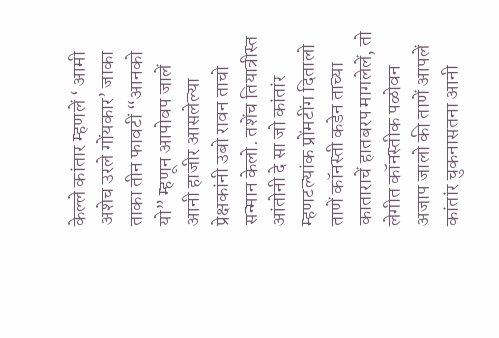केल्ले कांतार म्हणलें ‘ आमी अशेच उरले गोंयकार’ जाका ताका तीन फावटीं “आनको यो” म्हणून आपोवप जालें आनी हाजीर आसलेल्या प्रेक्षकांनी उबो रावन ताचो सन्मान केलो. तशेंच तियात्रीस्त आंतोनी दे सा जो कांतांर म्हणटल्यांक प्रोंमटींग दितालो ताणें कॉनस्ती कडेन ताच्या काताराचें हातबरप मागलेलें, तो लेगीत कॉनस्तीक पळोवन अजाप जालो की ताणें आपलें कांतांर चुकनासतना आनी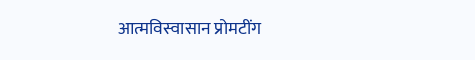आत्मविस्वासान प्रोमटींग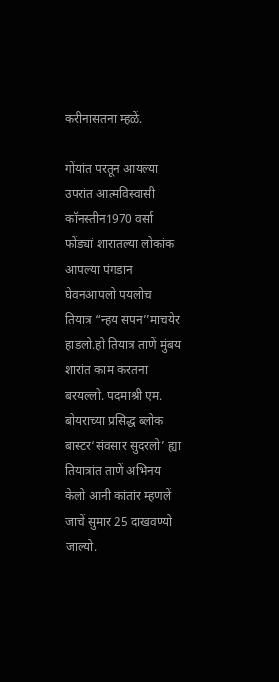करीनासतना म्हळें.

गोंयांत परतून आयल्या उपरांत आत्मविस्वासी कॉनस्तीन1970 वर्सा फोंड्यां शारातल्या लोकांक आपल्या पंगडान घेवनआपलो पयलोच तियात्र “न्हय सपन’’माचयेर हाडलो.हो तियात्र ताणें मुंबय शारांत काम करतना बरयल्लो. पदमाश्री एम. बोयराच्या प्रसिद्ध ब्लोक बास्टर‘संवसार सुदरलो’ ह्या तियात्रांत ताणें अभिनय केलो आनी कांतांर म्हणलें जाचें सुमार 25 दाखवण्यो जाल्यो.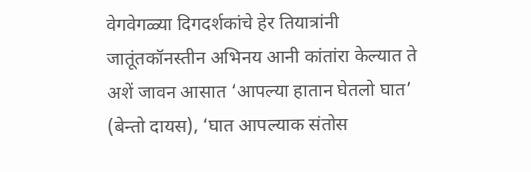वेगवेगळ्या दिगदर्शकांचे हेर तियात्रांनी जातूंतकॉनस्तीन अभिनय आनी कांतांरा केल्यात ते अशें जावन आसात ‘आपल्या हातान घेतलो घात’ (बेन्तो दायस), ‘घात आपल्याक संतोस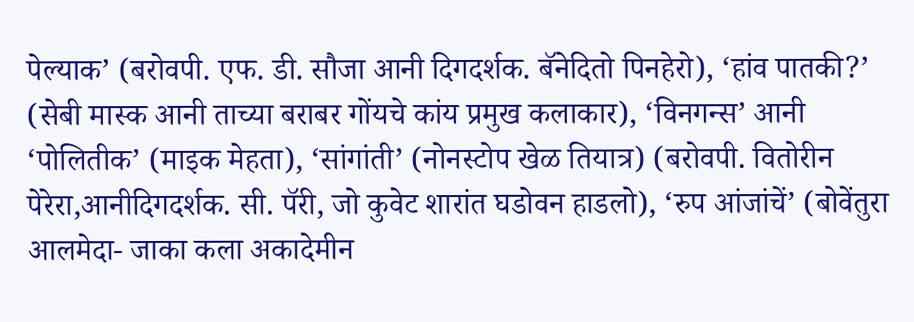पेल्याक’ (बरोवपी. एफ. डी. सौजा आनी दिगदर्शक. बॅनेदितो पिनहेरो), ‘हांव पातकी?’ (सेबी मास्क आनी ताच्या बराबर गोंयचे कांय प्रमुख कलाकार), ‘विनगन्स’ आनी ‘पोलितीक’ (माइक मेहता), ‘सांगांती’ (नोनस्टोप खेळ तियात्र) (बरोवपी. वितोरीन पेरेरा,आनीदिगदर्शक. सी. पॅरी, जो कुवेट शारांत घडोवन हाडलो), ‘रुप आंजांचें’ (बोवेंतुरा आलमेदा- जाका कला अकादेमीन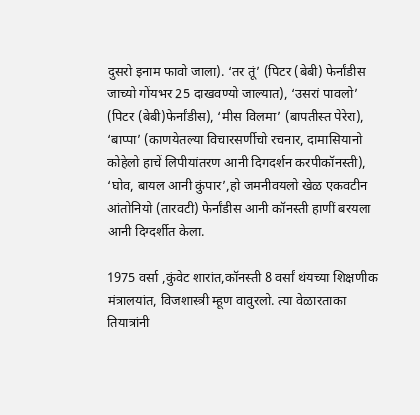दुसरो इनाम फावो जाला). ‘तर तूं’ (पिटर (बेबी) फेर्नांडीस जाच्यो गोंयभर 25 दाखवण्यो जाल्यात), ‘उसरां पावलो’ (पिटर (बेबी)फेर्नांडीस), ‘मीस विलमा’ (बापतीस्त पेरेरा), ‘बाप्पा’ (काणयेतल्या विचारसर्णीचो रचनार, दामासियानो कोहेलो हाचें लिपीयांतरण आनी दिगदर्शन करपीकॉनस्ती), ‘घोव, बायल आनी कुंपार’,हो जमनीवयलो खेळ एकवटीन आंतोनियो (तारवटी) फेर्नांडीस आनी कॉनस्ती हाणीं बरयला आनी दिग्दर्शीत केला.

1975 वर्सा ,कुंवेट शारांत,कॉनस्ती 8 वर्सां थंयच्या शिक्षणीक मंत्रालयांत, विजशास्त्री म्हूण वावुरलो. त्या वेळारताका तियात्रांनी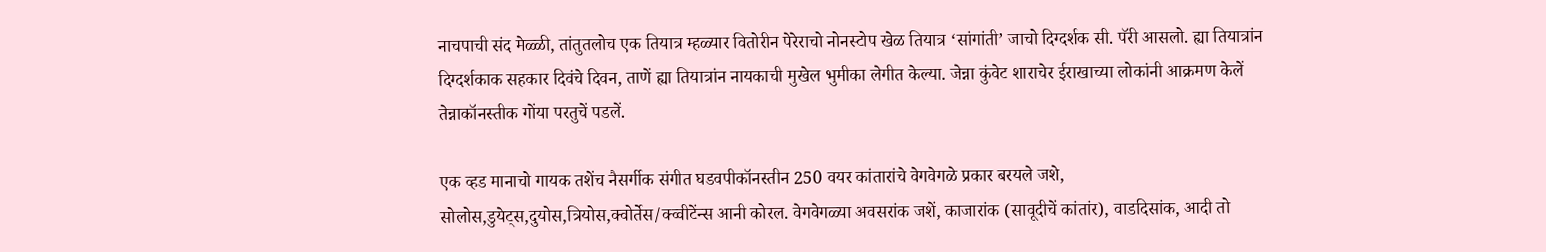नाचपाची संद मेळ्ळी, तांतुतलोच एक तियात्र म्हळ्यार वितोरीन पेरेराचो नोनस्टोप खेळ तियात्र ‘सांगांती’ जाचो दिग्दर्शक सी. पॅरी आसलो. ह्या तियात्रांन दिग्दर्शकाक सहकार दिवंचे दिवन, ताणें ह्या तियात्रांन नायकाची मुखेल भुमीका लेगीत केल्या. जेन्ना कुंवेट शाराचेर ईराखाच्या लोकांनी आक्रमण केलें तेन्नाकॉनस्तीक गोंया परतुचें पडलें.

एक व्हड मानाचो गायक तशेंच नैसर्गीक संगीत घडवपीकॉनस्तीन 250 वयर कांतारांचे वेगवेगळे प्रकार बरयले जशे, सोलोस,डुयेट्स,दुयोस,त्रियोस,क्वोर्तेस/क्व्वीटेंन्स आनी कोरल. वेगवेगळ्या अवसरांक जशें, काजारांक (सावूदीचें कांतांर), वाडदिसांक, आदी तो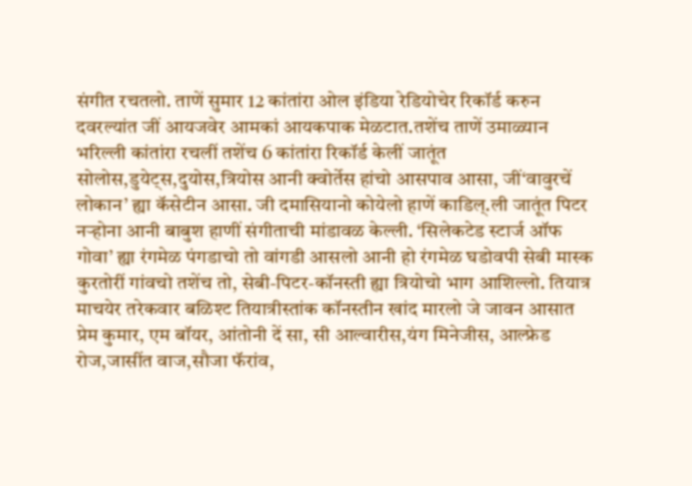संगीत रचतलो. ताणें सुमार 12 कांतांरा ओल इंडिया रेडियोचेर रिकॉर्ड करुन दवरल्यांत जीं आयजवेर आमकां आयकपाक मेळटात.तशेंच ताणें उमाळ्यान भरिल्ली कांतांरा रचलीं तशेंच 6 कांतांरा रिकॉर्ड केलीं जातूंत सोलोस,डुयेट्स,दुयोस,त्रियोस आनी क्वोर्तेस हांचो आसपाव आसा, जीं‘वावुरचें लोकान’ ह्या कॅसेटीन आसा. जी दमासियानो कोयेलो हाणें काडिल्.ली जातूंत पिटर नऱ्होना आनी बाबुश हाणीं संगीताची मांडावळ केल्ली. ‘सिलेकटेड स्टार्ज ऑफ गोवा’ ह्या रंगमेळ पंगडाचो तो वांगडी आसलो आनी हो रंगमेळ घडोवपी सेबी मास्क कुरतोरीं गांवचो तशेंच तो, सेबी-पिटर-कॉनस्ती ह्या त्रियोचो भाग आशिल्लो. तियात्र माचयेर तरेकवार बळिश्ट तियात्रीस्तांक कॉनस्तीन खांद मारलो जे जावन आसात प्रेम कुमार, एम बॉयर, आंतोनी दें सा, सी आल्वारीस,यंग मिनेजीस, आल्फ्रेड रोज,जासींत वाज,सौजा फॅरांव,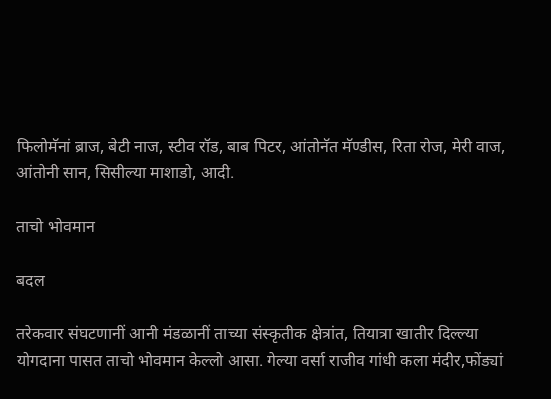फिलोमॅनां ब्राज, बेटी नाज, स्टीव रॉड, बाब पिटर, आंतोनॅत मॅण्डीस, रिता रोज, मेरी वाज, आंतोनी सान, सिसील्या माशाडो, आदी.

ताचो भोवमान

बदल

तरेकवार संघटणानीं आनी मंडळानीं ताच्या संस्कृतीक क्षेत्रांत, तियात्रा खातीर दिल्ल्या योगदाना पासत ताचो भोवमान केल्लो आसा. गेल्या वर्सा राजीव गांधी कला मंदीर,फोंड्यां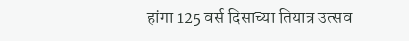हांगा 125 वर्स दिसाच्या तियात्र उत्सव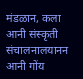मंडळान, कला आनी संस्कृती संचालनालयानन आनी गोंय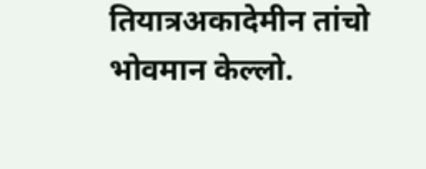तियात्रअकादेमीन तांचो भोवमान केल्लो.